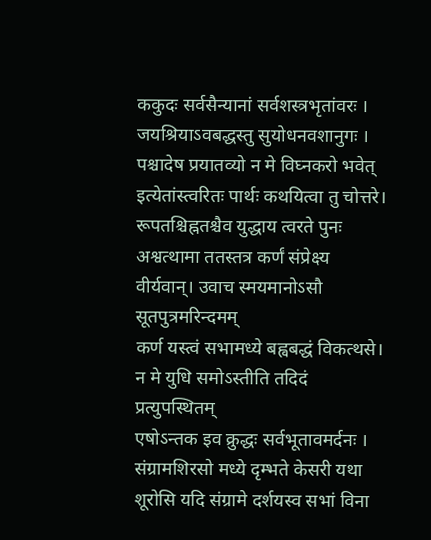ककुदः सर्वसैन्यानां सर्वशस्त्रभृतांवरः । जयश्रियाऽवबद्धस्तु सुयोधनवशानुगः । पश्चादेष प्रयातव्यो न मे विघ्नकरो भवेत्
इत्येतांस्त्वरितः पार्थः कथयित्वा तु चोत्तरे। रूपतश्चिह्नतश्चैव युद्धाय त्वरते पुनः
अश्वत्थामा ततस्तत्र कर्णं संप्रेक्ष्य वीर्यवान्। उवाच स्मयमानोऽसौ सूतपुत्रमरिन्दमम्
कर्ण यस्त्वं सभामध्ये बह्वबद्धं विकत्थसे। न मे युधि समोऽस्तीति तदिदं प्रत्युपस्थितम्
एषोऽन्तक इव क्रुद्धः सर्वभूतावमर्दनः । संग्रामशिरसो मध्ये दृम्भते केसरी यथा
शूरोसि यदि संग्रामे दर्शयस्व सभां विना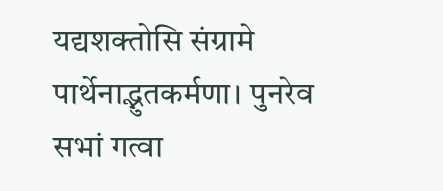यद्यशक्तोसि संग्रामे पार्थेनाद्भुतकर्मणा। पुनरेव सभां गत्वा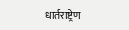धार्तराष्ट्रेण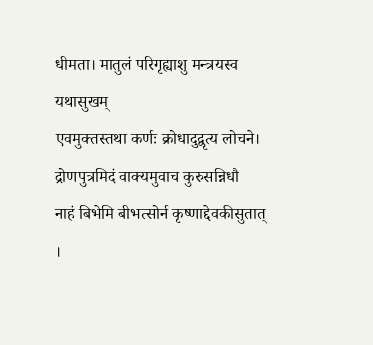धीमता। मातुलं परिगृह्याशु मन्त्रयस्व यथासुखम्
एवमुक्तस्तथा कर्णः क्रोधादुद्वृत्य लोचने। द्रोणपुत्रमिदं वाक्यमुवाच कुरुसन्निधौ
नाहं बिभेमि बीभत्सोर्न कृष्णाद्देवकीसुतात् ।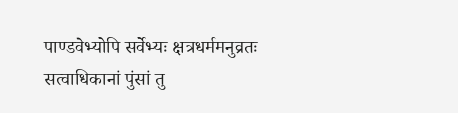पाण्डवेभ्योपि सर्वेभ्यः क्षत्रधर्ममनुव्रतः
सत्वाधिकानां पुंसां तु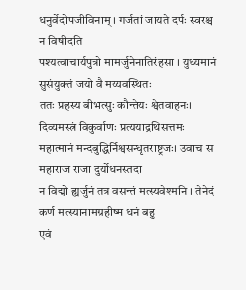धनुर्वेदोपजीविनाम् । गर्जतां जायते दर्पः स्वरश्च न विषीदति
पश्यत्वाचार्यपुत्रो मामर्जुनेनातिरंहसा । युध्यमानं सुसंयुक्तं जयो वै मय्यवस्थितः
ततः प्रहस्य बीभत्सुः कौन्तेयः श्वेतवाहनः। दिव्यमस्त्रं विकुर्वाणः प्रत्ययाद्रथिसत्तमः
महात्मानं मन्दबुद्धिर्निश्वसन्धृतराष्ट्रजः। उवाच स महाराज राजा दुर्योधनस्तदा
न विद्मो ह्यर्जुनं तत्र वसन्तं मत्स्यवेश्मनि । तेनेदं कर्ण मत्स्यानामग्रहीष्म धनं बहु
एवं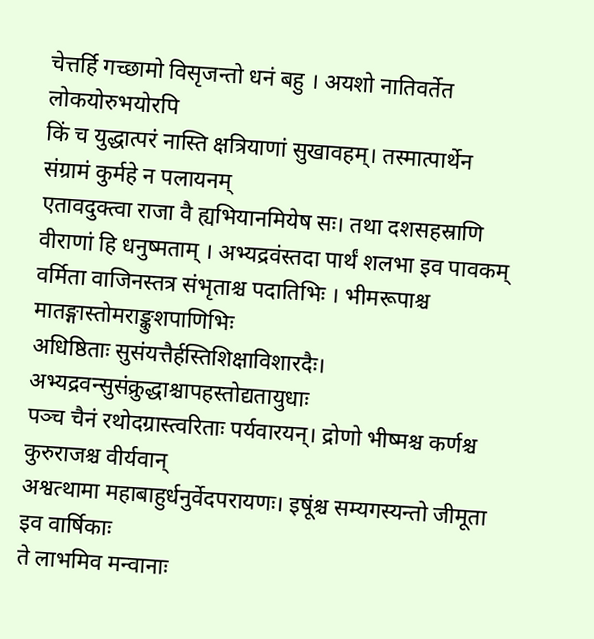चेत्तर्हि गच्छामो विसृजन्तो धनं बहु । अयशो नातिवर्तेत लोकयोरुभयोरपि
किं च युद्धात्परं नास्ति क्षत्रियाणां सुखावहम्। तस्मात्पार्थेन संग्रामं कुर्महे न पलायनम्
एतावदुक्त्वा राजा वै ह्यभियानमियेष सः। तथा दशसहस्राणि वीराणां हि धनुष्मताम् । अभ्यद्रवंस्तदा पार्थं शलभा इव पावकम्
वर्मिता वाजिनस्तत्र संभृताश्च पदातिभिः । भीमरूपाश्च मातङ्गास्तोमराङ्कुशपाणिभिः
अधिष्ठिताः सुसंयत्तैर्हस्तिशिक्षाविशारदैः। अभ्यद्रवन्सुसंक्रुद्धाश्चापहस्तोद्यतायुधाः
पञ्च चैनं रथोदग्रास्त्वरिताः पर्यवारयन्। द्रोणो भीष्मश्च कर्णश्च कुरुराजश्च वीर्यवान्
अश्वत्थामा महाबाहुर्धनुर्वेदपरायणः। इषूंश्च सम्यगस्यन्तो जीमूता इव वार्षिकाः
ते लाभमिव मन्वानाः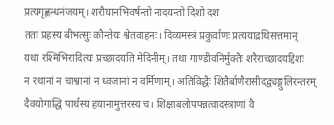प्रत्यगृह्णन्धनंजयम्। शरौघानभिवर्षन्तो नादयन्तो दिशो दश
ततः प्रहस्य बीभत्सुः कौन्तेयः श्वेतवाहनः। दिव्यमस्त्रं प्रकुर्वाणः प्रत्ययाद्रथिसत्तमान्
यथा रश्मिभिरादित्यः प्रच्छादयति मेदिनीम्। तथा गाण्डीवनिर्मुक्तैः शरैराच्छादयद्दिशः
न रथानां न चाश्वानां न ध्वजानां न वर्मिणाम्। अतिविद्धैः शितैर्बाणैरासीदद्व्यङ्गुलिरन्तरम्
दैवयोगाद्धि पार्थस्य हयानामुत्तरस्य च। शिक्षाबलोपपन्नत्वादस्त्राणां वै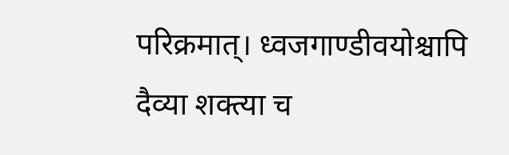परिक्रमात्। ध्वजगाण्डीवयोश्चापि दैव्या शक्त्या च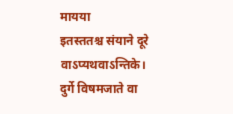मायया
इतस्ततश्च संयाने दूरे वाऽप्यथवाऽन्तिके। दुर्गे विषमजाते वा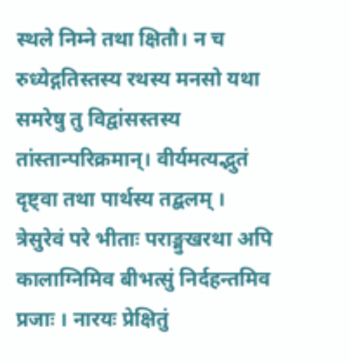स्थले निम्ने तथा क्षितौ। न च रुध्येद्गतिस्तस्य रथस्य मनसो यथा
समरेषु तु विद्वांसस्तस्य तांस्तान्परिक्रमान्। वीर्यमत्यद्भुतं दृष्ट्वा तथा पार्थस्य तद्बलम् । त्रेसुरेवं परे भीताः पराङ्मुखरथा अपि
कालाग्निमिव बीभत्सुं निर्दहन्तमिव प्रजाः । नारयः प्रेक्षितुं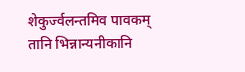शेकुर्ज्वलन्तमिव पावकम्
तानि भिन्नान्यनीकानि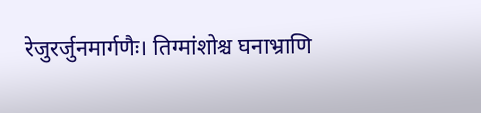रेजुरर्जुनमार्गणैः। तिग्मांशोश्च घनाभ्राणि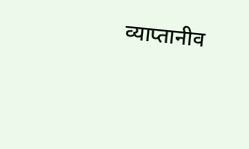व्याप्तानीव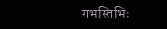गभस्तिभिः